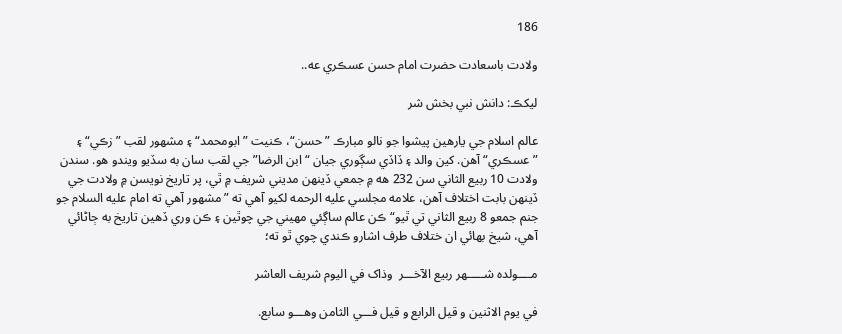186

ولادت باسعادت حضرت امام حسن عسڪري عه..

ليکڪ: دانش نبي بخش شر

عالم اسلام جي يارهين پيشوا جو نالو مبارڪ ”حسن“، ڪنيت ”ابومحمد“ ۽ مشهور لقب ”زڪي“ ۽ ”عسڪري“ آهن. کين والد ۽ ڏاڏي سڳوري جيان “ابن الرضا” جي لقب سان به سڏيو ويندو هو. سندن ولادت 10 ربيع الثاني سن 232 هه ۾ جمعي ڏينهن مديني شريف ۾ ٿي، پر تاريخ نويسن ۾ ولادت جي ڏينهن بابت اختلاف آهن، علامه مجلسي عليه الرحمه لکيو آهي ته ”مشهور آهي ته امام عليه السلام جو جنم جمعو 8 ربيع الثاني تي ٿيو“ ڪن عالم ساڳئي مهيني جي چوٿين ۽ ڪن وري ڏهين تاريخ به ڄاڻائي آهي، شيخ بهائي ان ختلاف طرف اشارو ڪندي چوي ٿو ته؛

مــــولده شـــــهر ربيع الآخـــر  وذاک في اليوم شريف العاشر

في يوم الاثنين و قيل الرابع و قيل فـــي الثامن وهـــو سابع.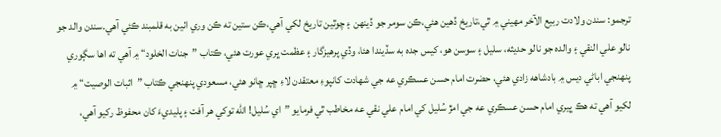ترجمو: سندن ولادت ربيع الآخر مهيني ۾ ٿي،تاريخ ڏهين هئي،ڪن سومر جو ڏينهن ۽ چوٿين تاريخ لکي آهي،ڪن ستين ته ڪن وري اٺين به قلمبند ڪئي آهي.سندن والد جو نالو علي النقي ۽ والده جو نالو حديثه، سليل ۽ سوسن هو، کيس جده به سڏيندا هئا، وڏي پرهيزگار ۽ عظمت ڀري عورت هئي، ڪتاب ”جنات الخلود“ ۾ آهي ته اها سڳوري پنهنجي اباڻي ديس ۾ بادشاهه زادي هئي، حضرت امام حسن عسڪري عه جي شهادت کانپوءِ معتقدن لاءِ ڇپر ڇانو هئي، مسعودي پنهنجي ڪتاب ”اثبات الوصيت“ ۾ لکيو آهي ته هڪ ڀيري امام حسن عسڪري عه جي امڙ سُليل کي امام علي نقي عه مخاطب ٿي فرمايو ”اي سُليل! الله توکي هر آفت ۽ پليديءَ کان محفوظ رکيو آهي،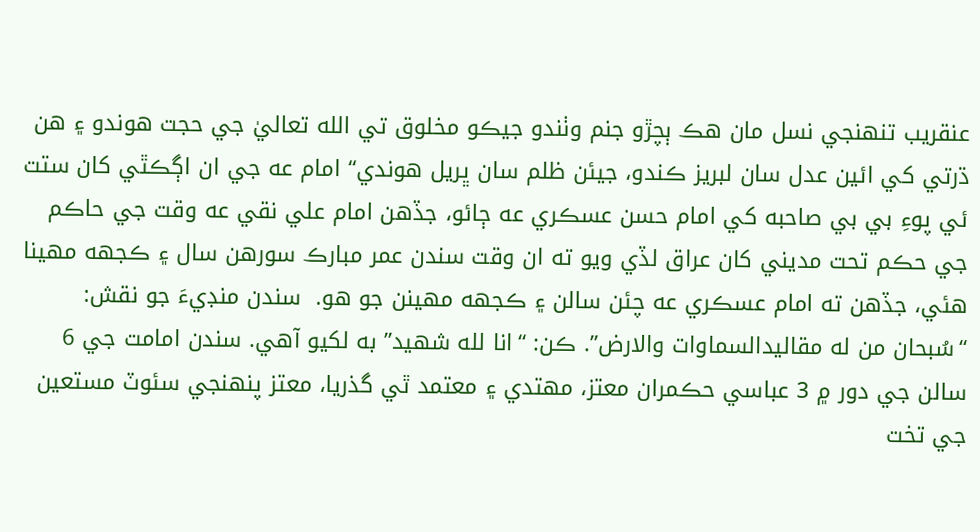عنقريب تنهنجي نسل مان هڪ ٻچڙو جنم وٺندو جيڪو مخلوق تي الله تعاليٰ جي حجت هوندو ۽ هن ڌرتي کي ائين عدل سان لبريز ڪندو، جيئن ظلم سان ڀريل هوندي“ امام عه جي ان اڳڪٿي کان ستت ئي پوءِ بي بي صاحبه کي امام حسن عسڪري عه ڄائو، جڏهن امام علي نقي عه وقت جي حاڪم جي حڪم تحت مديني کان عراق لڏي ويو ته ان وقت سندن عمر مبارڪ سورهن سال ۽ ڪجهه مهينا هئي، جڏهن ته امام عسڪري عه چئن سالن ۽ ڪجهه مهينن جو هو.  سندن منڊيءَ جو نقش: “سُبحان من له مقاليدالسماوات والارض”. ڪن: “انا لله شهيد” به لکيو آهي. سندن امامت جي 6 سالن جي دور ۾ 3 عباسي حڪمران معتز، مهتدي ۽ معتمد ٿي گذريا، معتز پنهنجي سئوٽ مستعين جي تخت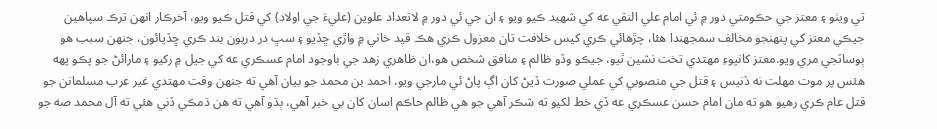تي ويٺو ۽ معتز جي حڪومتي دور ۾ ئي امام علي النقي عه کي شهيد ڪيو ويو ۽ ان جي ئي دور ۾ لاتعداد علوين (عليءَ جي اولاد) کي قتل ڪيو ويو، آخرڪار انهن ترڪ سپاهين جيڪي معتز کي پنهنجو مخالف سمجهندا هئا، چڙهائي ڪري کيس خلافت تان معزول ڪري هڪ قيد خاني ۾ واڙي ڇڏيو ۽ سڀ در دريون بند ڪري ڇڏيائون، جنهن سبب هو ٻوساٽجي مري ويو.معتز کانپوءِ مهتدي تخت نشين ٿيو، جيڪو وڏو ظالم ۽ منافق شخص هو،ان ظاهري زهد جي باوجود امام عسڪري عه کي جيل ۾ رکيو ۽ مارائڻ جو پڪو پهه هئس پر موت مهلت نه ڏنيس ۽ قتل جي منصوبي کي عملي صورت ڏيڻ کان اڳ پاڻ ئي مارجي ويو، احمد بن محمد جو بيان آهي ته جنهن وقت مهتدي غير عرب مسلمانن جو قتل عام ڪري رهيو هو ته مان امام حسن عسڪري عه ڏي خط لکيو ته شڪر آهي جو هي ظالم حاڪم اسان کان بي خبر آهي، ٻڌو آهي ته هن ڌمڪي ڏني هئي ته آل محمد صه جو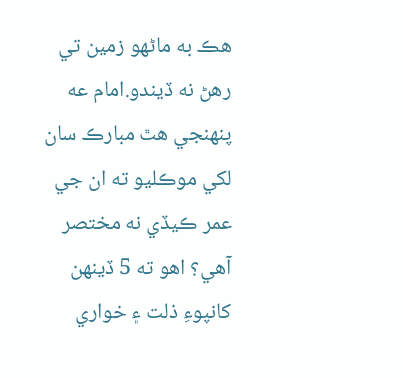هڪ به ماڻهو زمين تي رهڻ نه ڏيندو.امام عه پنهنجي هٿ مبارڪ سان لکي موڪليو ته ان جي عمر ڪيڏي نه مختصر آهي؟ اهو ته 5 ڏينهن کانپوءِ ذلت ۽ خواري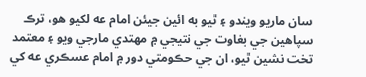سان ماريو ويندو ۽ ٿيو به ائين جيئن امام عه لکيو هو، ترڪ سپاهين جي بغاوت جي نتيجي ۾ مهتدي مارجي ويو ۽ معتمد تخت نشين ٿيو، ان جي حڪومتي دور ۾ امام عسڪري عه کي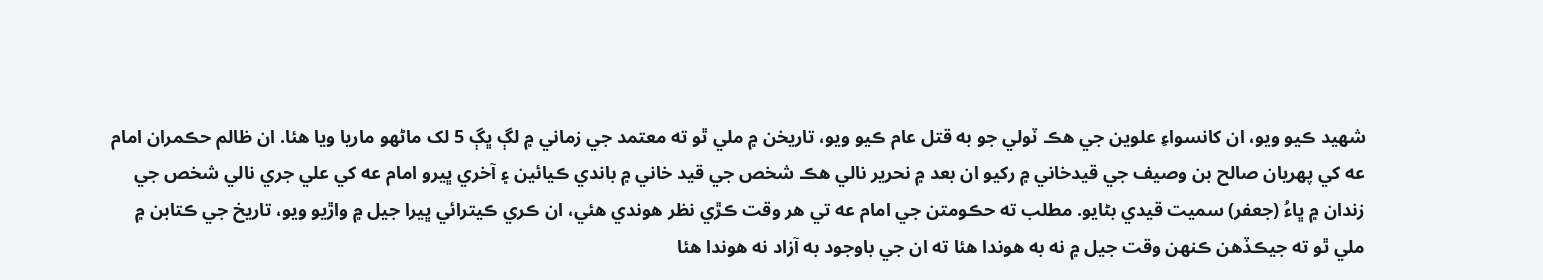شهيد ڪيو ويو، ان کانسواءِ علوين جي هڪ ٽولي جو به قتل عام ڪيو ويو، تاريخن ۾ ملي ٿو ته معتمد جي زماني ۾ لڳ ڀڳ 5 لک ماڻهو ماريا ويا هئا. ان ظالم حڪمران امام عه کي پهريان صالح بن وصيف جي قيدخاني ۾ رکيو ان بعد ۾ نحرير نالي هڪ شخص جي قيد خاني ۾ باندي ڪيائين ۽ آخري ڀيرو امام عه کي علي جري نالي شخص جي زندان ۾ ڀاءُ (جعفر) سميت قيدي بڻايو. مطلب ته حڪومتن جي امام عه تي هر وقت ڪڙي نظر هوندي هئي، ان ڪري ڪيترائي ڀيرا جيل ۾ واڙيو ويو، تاريخ جي ڪتابن ۾ ملي ٿو ته جيڪڏهن ڪنهن وقت جيل ۾ نه به هوندا هئا ته ان جي باوجود به آزاد نه هوندا هئا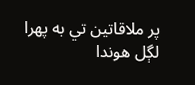پر ملاقاتين تي به پهرا لڳل هوندا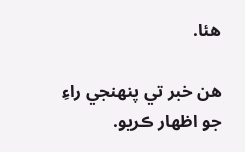هئا.

هن خبر تي پنهنجي راءِ جو اظهار ڪريو.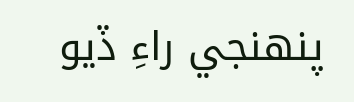پنهنجي راءِ ڏيو